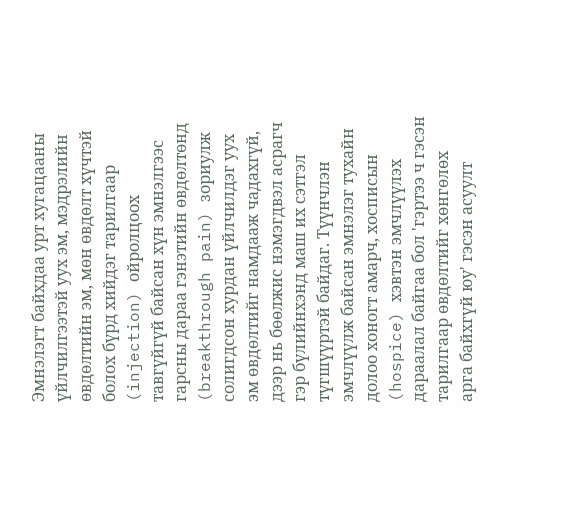Эмнэлэгт байхдаа урт хугацааны үйлчилгээтэй уух эм, мэдрэлийн өвдөлтийн эм, мөн өвдөлт хүчтэй болох бүрд хийдэг тарилгаар (injection) ойролцоох тавгүйгүй байсан хүн эмнэлгээс гарсны дараа гэнэтийн өвдөлтөнд (breakthrough pain) зориулж солигдсон хурдан үйлчилдэг уух эм өвдөлтийг намдааж чадахгүй, дээр нь бөөлжис нэмэгдвэл асрагч гэр бүлийнхэнд маш их сэтгэл түгшүүртэй байдаг. Түүнчлэн эмчлүүлж байсан эмнэлэг тухайн долоо хоногт амарч, хосписын (hospice) хэвтэн эмчлүүлэх дараалал байгаа бол 'гэртээ ч гэсэн тарилгаар өвдөлтийг хөнгөлөх арга байхгүй юу' гэсэн асуулт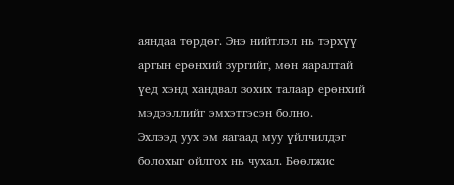аяндаа төрдөг. Энэ нийтлэл нь тэрхүү аргын ерөнхий зургийг, мөн яаралтай үед хэнд хандвал зохих талаар ерөнхий мэдээллийг эмхэтгэсэн болно.
Эхлээд уух эм яагаад муу үйлчилдэг болохыг ойлгох нь чухал. Бөөлжис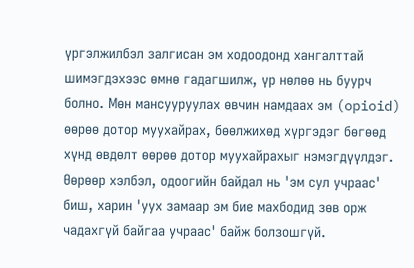үргэлжилбэл залгисан эм ходоодонд хангалттай шимэгдэхээс өмнө гадагшилж, үр нөлөө нь буурч болно. Мөн мансууруулах өвчин намдаах эм (opioid) өөрөө дотор муухайрах, бөөлжихөд хүргэдэг бөгөөд хүнд өвдөлт өөрөө дотор муухайрахыг нэмэгдүүлдэг. Өөрөөр хэлбэл, одоогийн байдал нь 'эм сул учраас' биш, харин 'уух замаар эм бие махбодид зөв орж чадахгүй байгаа учраас' байж болзошгүй.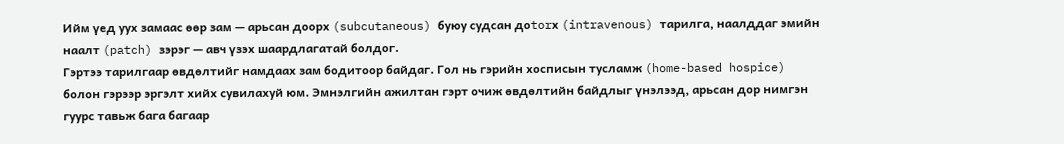Ийм үед уух замаас өөр зам — арьсан доорх (subcutaneous) буюу судсан доtorх (intravenous) тарилга, наалддаг эмийн наалт (patch) зэрэг — авч үзэх шаардлагатай болдог.
Гэртээ тарилгаар өвдөлтийг намдаах зам бодитоор байдаг. Гол нь гэрийн хосписын тусламж (home-based hospice) болон гэрээр эргэлт хийх сувилахуй юм. Эмнэлгийн ажилтан гэрт очиж өвдөлтийн байдлыг үнэлээд, арьсан дор нимгэн гуурс тавьж бага багаар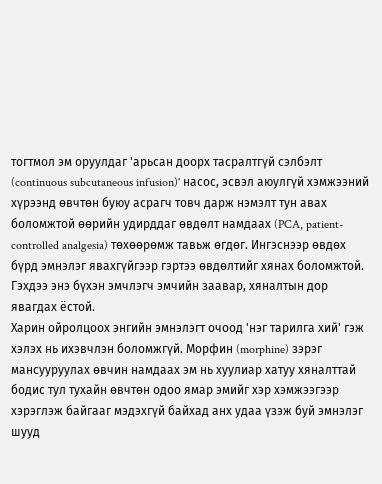тогтмол эм оруулдаг 'арьсан доорх тасралтгүй сэлбэлт (continuous subcutaneous infusion)' насос, эсвэл аюулгүй хэмжээний хүрээнд өвчтөн буюу асрагч товч дарж нэмэлт тун авах боломжтой өөрийн удирддаг өвдөлт намдаах (PCA, patient-controlled analgesia) төхөөрөмж тавьж өгдөг. Ингэснээр өвдөх бүрд эмнэлэг явахгүйгээр гэртээ өвдөлтийг хянах боломжтой. Гэхдээ энэ бүхэн эмчлэгч эмчийн заавар, хяналтын дор явагдах ёстой.
Харин ойролцоох энгийн эмнэлэгт очоод 'нэг тарилга хий' гэж хэлэх нь ихэвчлэн боломжгүй. Морфин (morphine) зэрэг мансууруулах өвчин намдаах эм нь хуулиар хатуу хяналттай бодис тул тухайн өвчтөн одоо ямар эмийг хэр хэмжээгээр хэрэглэж байгааг мэдэхгүй байхад анх удаа үзэж буй эмнэлэг шууд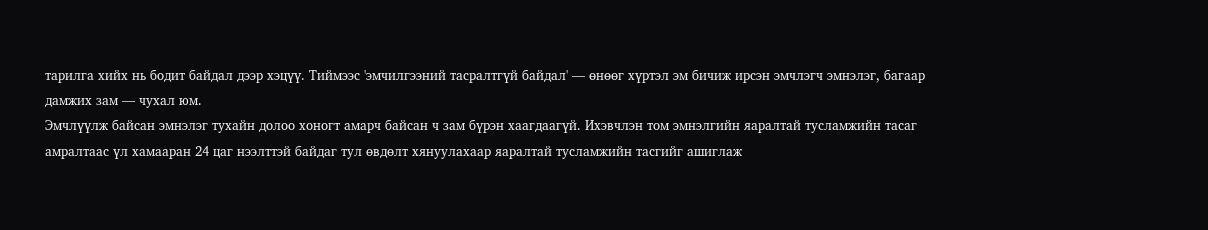тарилга хийх нь бодит байдал дээр хэцүү. Тиймээс 'эмчилгээний тасралтгүй байдал' — өнөөг хүртэл эм бичиж ирсэн эмчлэгч эмнэлэг, багаар дамжих зам — чухал юм.
Эмчлүүлж байсан эмнэлэг тухайн долоо хоногт амарч байсан ч зам бүрэн хаагдаагүй. Ихэвчлэн том эмнэлгийн яаралтай тусламжийн тасаг амралтаас үл хамааран 24 цаг нээлттэй байдаг тул өвдөлт хянуулахаар яаралтай тусламжийн тасгийг ашиглаж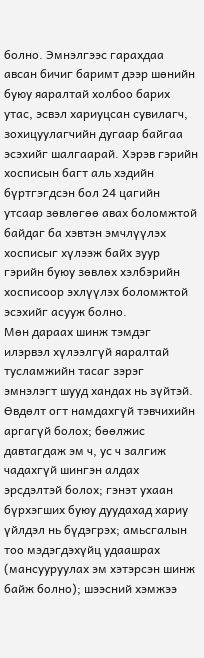болно. Эмнэлгээс гарахдаа авсан бичиг баримт дээр шөнийн буюу яаралтай холбоо барих утас, эсвэл хариуцсан сувилагч, зохицуулагчийн дугаар байгаа эсэхийг шалгаарай. Хэрэв гэрийн хосписын багт аль хэдийн бүртгэгдсэн бол 24 цагийн утсаар зөвлөгөө авах боломжтой байдаг ба хэвтэн эмчлүүлэх хосписыг хүлээж байх зуур гэрийн буюу зөвлөх хэлбэрийн хосписоор эхлүүлэх боломжтой эсэхийг асууж болно.
Мөн дараах шинж тэмдэг илэрвэл хүлээлгүй яаралтай тусламжийн тасаг зэрэг эмнэлэгт шууд хандах нь зүйтэй. Өвдөлт огт намдахгүй тэвчихийн аргагүй болох; бөөлжис давтагдаж эм ч, ус ч залгиж чадахгүй шингэн алдах эрсдэлтэй болох; гэнэт ухаан бүрхэгших буюу дуудахад хариу үйлдэл нь бүдэгрэх; амьсгалын тоо мэдэгдэхүйц удаашрах (мансууруулах эм хэтэрсэн шинж байж болно); шээсний хэмжээ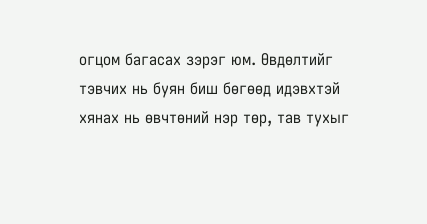огцом багасах зэрэг юм. Өвдөлтийг тэвчих нь буян биш бөгөөд идэвхтэй хянах нь өвчтөний нэр төр, тав тухыг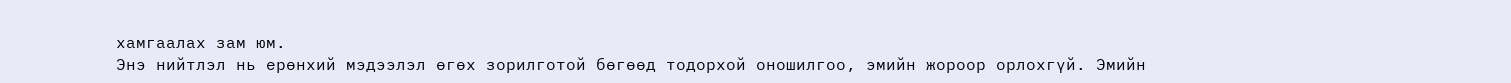хамгаалах зам юм.
Энэ нийтлэл нь ерөнхий мэдээлэл өгөх зорилготой бөгөөд тодорхой оношилгоо, эмийн жороор орлохгүй. Эмийн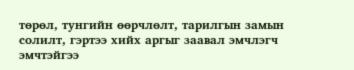төрөл, тунгийн өөрчлөлт, тарилгын замын солилт, гэртээ хийх аргыг заавал эмчлэгч эмчтэйгээ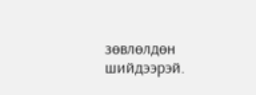зөвлөлдөн шийдээрэй.